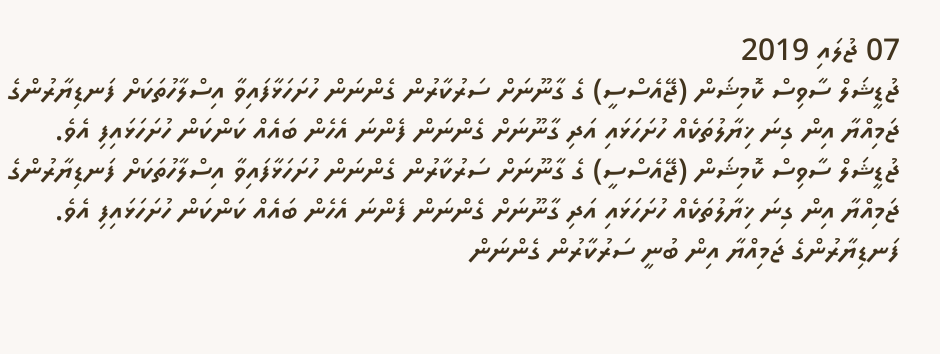07 ޖުލައި 2019
ޖުޑީޝަލް ސާވިސް ކޮމިޝަން (ޖޭއެސްސީ) ގެ ގާނޫނަށް ސަރުކާރުން ގެންނަން ހުށަހަޅާފައިވާ އިސްލާހުތަކަށް ފަނޑިޔާރުންގެ ޖަމިއްޔާ އިން ގިނަ ޚިޔާލުތަކެއް ހުށަހަޅައި އަދި ގާނޫނަށް ގެންނަން ފެންނަ އެހެން ބައެއް ކަންކަން ހުށަހަޅައިފި އެވެ.
ޖުޑީޝަލް ސާވިސް ކޮމިޝަން (ޖޭއެސްސީ) ގެ ގާނޫނަށް ސަރުކާރުން ގެންނަން ހުށަހަޅާފައިވާ އިސްލާހުތަކަށް ފަނޑިޔާރުންގެ ޖަމިއްޔާ އިން ގިނަ ޚިޔާލުތަކެއް ހުށަހަޅައި އަދި ގާނޫނަށް ގެންނަން ފެންނަ އެހެން ބައެއް ކަންކަން ހުށަހަޅައިފި އެވެ.
ފަނޑިޔާރުންގެ ޖަމިއްޔާ އިން ބުނީ ސަރުކާރުން ގެންނަން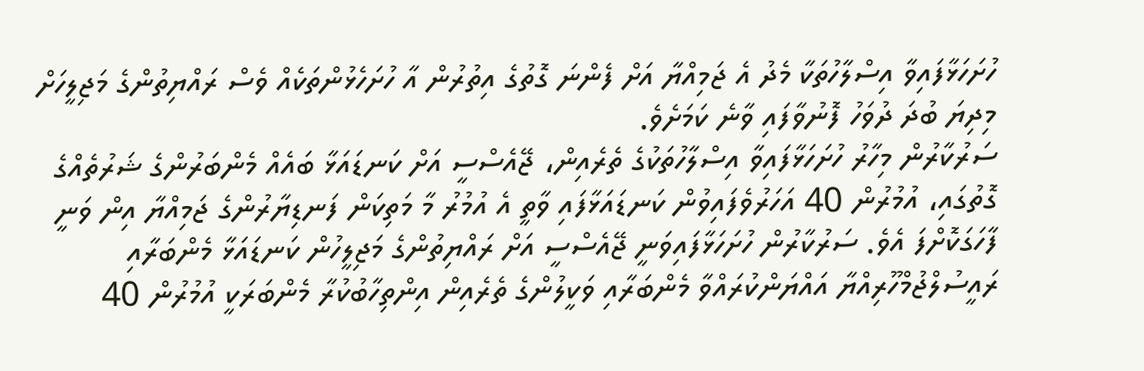ހުށަހަޅާފައިވާ އިސްލާހުތަކާ މެދު އެ ޖަމިއްޔާ އަށް ފެންނަ ގޮތުގެ އިތުރުން އާ ހުށަހެޅުންތަކެއް ވެސް ރައްޔިތުންގެ މަޖިލީހަށް މިދިޔަ ބުދަ ދުވަހު ފޮނުވާފައި ވާނެ ކަމަށެވެ.
ސަރުކާރުން މިހާރު ހުށަހަޅާފައިވާ އިސްލާހުތަކުގެ ތެރެއިން، ޖޭއެސްސީ އަށް ކަނޑައަޅާ ބައެއް މެންބަރުންގެ ޝަރުތެއްގެ ގޮތުގައި، އުމުރުން 40 އަހަރުވެފައިވުން ކަނޑައަޅާފައި ވާތީ އެ އުމުރު މާ މަތިކަން ފަނޑިޔާރުންގެ ޖަމިއްޔާ އިން ވަނީ ފާހަގަކޮށްފަ އެވެ. ސަރުކާރުން ހުށަހަޅާފައިވަނީ ޖޭއެސްސީ އަށް ރައްޔިތުންގެ މަޖިލީހުން ކަނޑައަޅާ މެންބަރާއި ރައީސުލްޖުމްހޫރިއްޔާ އައްޔަންކުރައްވާ މެންބަރާއި ވަކީލުންގެ ތެރެއިން އިންތިހާބުކުރާ މެންބަރަކީ އުމުރުން 40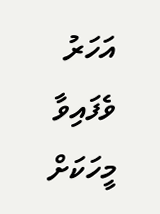އަހަރު ވެފައިވާ މީހަކަށް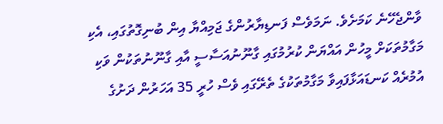ވާންޖެހޭނެ ކަމަށެވެ. ނަމަވެސް ފަނޑިޔާރުންގެ ޖަމިއްޔާ އިން ބުނިގޮތުގައި، އެކި މަގާމުތަކަށް މީހުން އައްޔަން ކުރުމުގައި ގާނޫނުއަސާސީ އާއި ގާނޫނުތަކުން ވަކި އުމުރެއް ކަނޑައަޅާފައިވާ މަގާމުތަކުގެ ތެރޭގައި ވެސް ހުރީ 35 އަހަރުން ދަށުގެ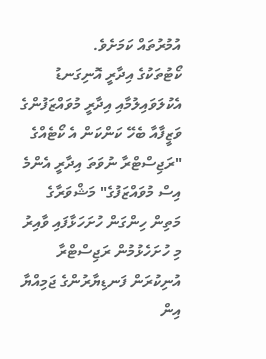އުމުރުތައް ކަމަށެވެ.
ކޯޓުތަކުގެ އިދާރީ އޮނިގަނޑު އެކުލަވައިލުމާއި އިދާރީ މުވައްޒަފުންގެ ވަޒީފާއާ ބެހޭ ކަންކަން އެ ކޯޓެއްގެ "ރަޖިސްޓްރާ ނުވަތަ އިދާރީ އެންމެ އިސް މުވައްޒަފުގެ" މަޝްވަރާގެ މަތިން ހިންގަން ހުށަހަޅާފައި ވާއިރު މި ހުށަހެޅުމުން ރަޖިސްޓްރާ އުނިކުރަން ފަނޑިޔާރުންގެ ޖަމިއްޔާ އިން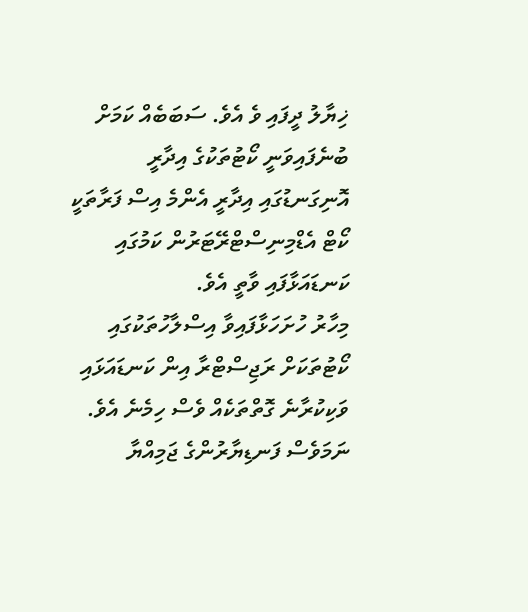ޚިޔާލު ދީފައި ވެ އެވެ. ސަބަބެއް ކަމަށް ބުނެފައިވަނީ ކޯޓުތަކުގެ އިދާރީ އޮނިގަނޑުގައި އިދާރީ އެންމެ އިސް ފަރާތަކީ ކޯޓް އެޑްމިނިސްޓްރޭޓަރުން ކަމުގައި ކަނޑައަޅާފައި ވާތީ އެވެ.
މިހާރު ހުށަހަޅާފައިވާ އިސްލާހުތަކުގައި ކޯޓުތަކަށް ރަޖިސްޓްރާ އިން ކަނޑައަޅައި ވަކިކުރާނެ ގޮތްތަކެއް ވެސް ހިމެނެ އެވެ. ނަމަވެސް ފަނޑިޔާރުންގެ ޖަމިއްޔާ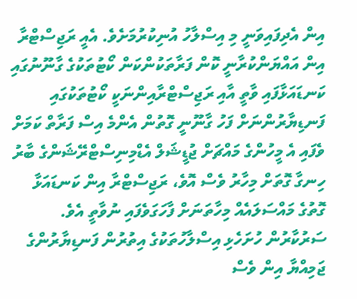އިން އެދިފައިވަނީ މި އިސްލާހު އުނިކުރުމަށެވެ. އެއީ ރަޖިސްޓްރާ އިން އައްޔަންކުރާނީ ކޮން ފަރާތަކުންކަން ކޯޓުތަކުގެ ގާނޫނުގައި ކަނޑައަޅާފައި ވާތީ އާއި ރަޖިސްޓްރާއިންނަކީ ކޯޓުތަކުގައި ފަނޑިޔާރުންނަށް ފަހު ގާނޫނީ ގޮތުން އެންމެ އިސް ފަރާތް ކަމަށް ވެފައި އެ މީހުންގެ މައްޗަށް ޖުޑީޝަލް އެޑްމިނިސްޓްރޭޝަންގެ ބާރު ހިނގާ ގޮތަށް މިހާރު ވެސް އޮވެ، ރަޖިސްޓްރާ އިން ކަނޑައަޅާ ގޮތުގެ މައްސަލައެއް މިހާތަނަށް ފާހަގަވެފައި ނުވާތީ އެވެ.
ސަރުކާރުން ހުށަހެޅި އިސްލާހުތަކުގެ އިތުރުން ފަނޑިޔާރުންގެ ޖަމިއްޔާ އިން ވެސް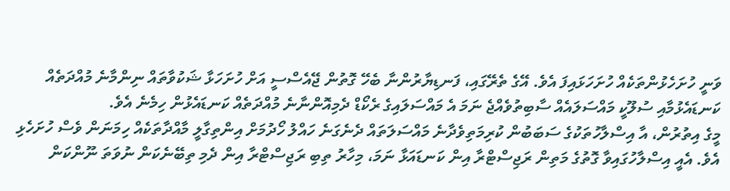ވަނީ ހުށަހެޅުންތަކެއް ހުށަހަޅައިފަ އެވެ. އޭގެ ތެރޭގައި، ފަނޑިޔާރުންނާ ބެހޭ ގޮތުން ޖޭއެސްސީ އަށް ހުށަހަޅާ ޝަކުވާތައް ނިންމާނެ މުއްދަތެއް ކަނޑައެޅުމާއި ސުލޫކީ މައްސަލައެއް ސާބިތުވެއްޖެ ނަމަ އެ މައްސަލައިގެ ރެކޯޑް ދެމިއޮންނާނެ މުއްދަތެއް ކަނޑައެޅުން ހިމެނެ އެވެ.
މީގެ އިތުރުން، އާ އިސްލާހުތަކުގެ ސަބަބުން ކުރިމަތިވެދާނެ މައްސަލަތައް ދެނެގަނެ ހައްލު ހޯދުމަށް އިންތިގާލީ މާއްދާތަކެއް ހިމަނަން ވެސް ހުށަހެޅި އެވެ. އެއީ އިސްލާހުގައިވާ ގޮތުގެ މަތިން ރަޖިސްޓްރާ އިން ކަނޑައަޅާ ނަމަ، މިހާރު ތިބި ރަޖިސްޓްރާ އިން ދެމި ތިބޭނެކަން ނުވަތަ ނޫންކަން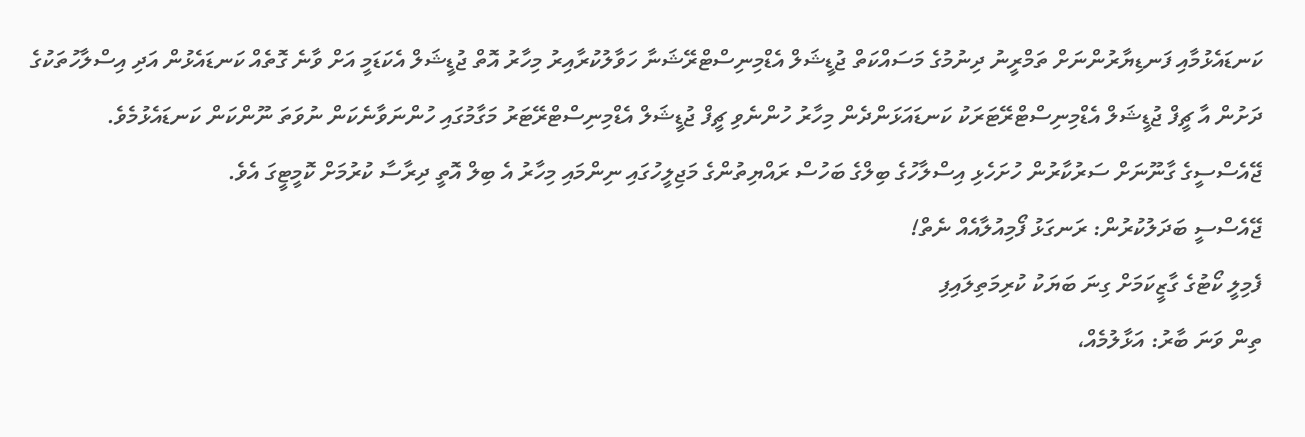ކަނޑައެޅުމާއި ފަނޑިޔާރުންނަށް ތަމްރީނު ދިނުމުގެ މަސައްކަތް ޖުޑީޝަލް އެޑްމިނިސްޓްރޭޝަނާ ހަވާލުކުރާއިރު މިހާރު އޮތް ޖުޑީޝަލް އެކަޑަމީ އަށް ވާނެ ގޮތެއް ކަނޑައެޅުން އަދި އިސްލާހުތަކުގެ ދަށުން އާ ޗީފް ޖުޑީޝަލް އެޑްމިނިސްޓްރޭޓަރަކު ކަނޑައަޅަންދެން މިހާރު ހުންނެވި ޗީފް ޖުޑީޝަލް އެޑްމިނިސްޓްރޭޓަރު މަގާމުގައި ހުންނަވާނެކަން ނުވަތަ ނޫންކަން ކަނޑައެޅުމެވެ.
ޖޭއެސްސީގެ ގާނޫނަށް ސަރުކާރުން ހުށަހެޅި އިސްލާހުގެ ބިލްގެ ބަހުސް ރައްޔިތުންގެ މަޖިލީހުގައި ނިންމައި މިހާރު އެ ބިލް އޮތީ ދިރާސާ ކުރުމަށް ކޮމީޓީގަ އެވެ.
ޖޭއެސްސީ ބަދަލުކުރުން: ރަނގަޅު ފޯމިއުލާއެއް ނެތް!
ފެމިލީ ކޯޓުގެ ގާޒީކަމަށް ގިނަ ބަޔަކު ކުރިމަތިލައިފި
ތިން ވަނަ ބާރު: އަޅާލުމެއް،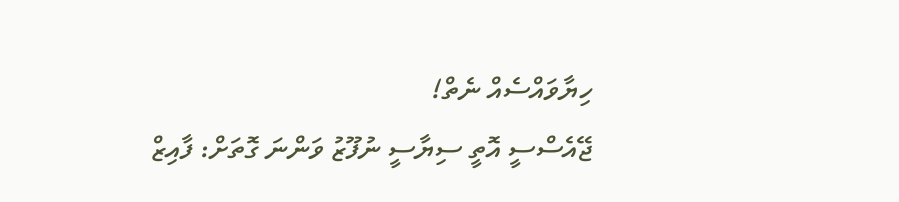ހިޔާވައްސެއް ނެތް!
ޖޭއެސްސީ އޮތީ ސިޔާސީ ނުފޫޒު ވަންނަ ގޮތަށް: ފާއިޒް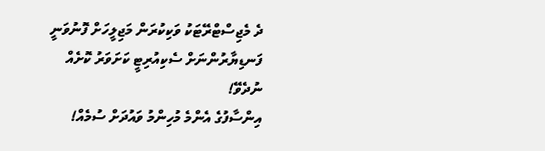ދެ މެޖިސްޓްރޭޓަކު ވަކިކުރަން މަޖިލީހަށް ފޮނުވަނީ
ފަނޑިޔާރުންނަށް ސެކިއުރިޓީ ކަށަވަރު ކޮށެއް ނުދެވޭ!
އިންސާފުގެ އެންމެ މުހިންމު ވައުދަށް ސުމެއް!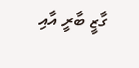ގާޒީ ބާރީ އާއި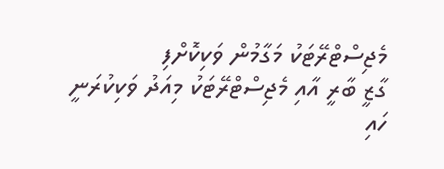މެޖިސްޓްރޭޓަކު މަގާމުން ވަކިކޮށްފި
ގާޒީ ބާރީ އާއި މެޖިސްޓްރޭޓަކު މިއަދު ވަކިކުރަނީ
ހައި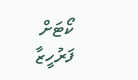ކޯޓަށް ފަރުހީޒާ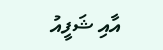އާއި ޝަފީއު